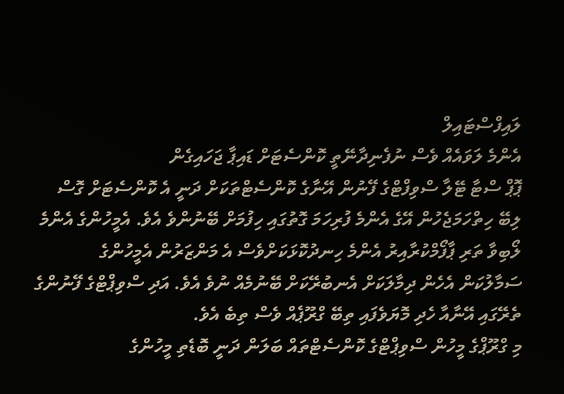ލައިފްސްޓައިލް
އެންމެ ލަވައެއް ވެސް ނުފެނިދާނޭތީ ކޮންސެޓަށް ޑައިޕާ ޖަހައިގެން
ޕޮޕް ސްޓާ ޓޭލާ ސްވިފްޓްގެ ފޭނުން އޭނާގެ ކޮންސެޓްތަކަށް ދަނީ އެ ކޮންސެޓަށް ގޮސް ލިބޭ ހިތްހަމަޖެހުން އޭގެ އެންމެ ފުރިހަމަ ގޮތުގައި ހިފުމަށް ބޭނުންވެ އެވެ. އެމީހުންގެ އެންމެ ލޯބިވާ ތަރި ޕާފޯމްކުރާއިރު އެންމެ ހިނދުކޮޅަކަށްވެސް އެ މަންޒަރުން އެމީހުންގެ ސަމާލުކަން އެހެން ދިމާލަކަށް އެނބުރޭކަށް ބޭނުމެއް ނުވެ އެވެ. އަދި ސްވިޕްޓްގެ ފޭނުންގެ ތެރޭގައި އޭނާއާ ހެދި މޮޔަވެފައި ތިބޭ ގްރޫޕެއް ވެސް ތިބެ އެވެ.
މި ގްރޫޕްގެ މީހުން ސްވިޕްޓްގެ ކޮންސެޓްތައް ބަލަން ދަނީ ބޮޑެތި މީހުންގެ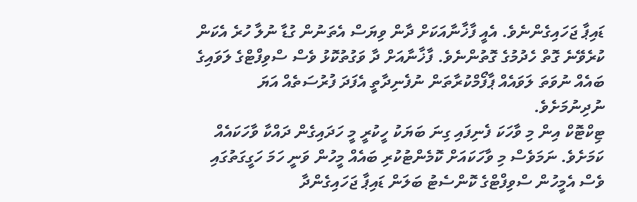ޑައިޕާ ޖަހައިގެންނެވެ. އެއީ ފާޚާނާއަކަށް ދާން ވިޔަސް އެތަނުން ގުޑާ ނުލާ ހުރެ އެކަން ކުރެވޭނެ ގޮތް ހެދުމުގެ ގޮތުންނެވެ. ފާޚާނާއަށް ދާ ވަގުތުކޮޅު ވެސް ސްވިފްޓްގެ ލަވައިގެ ބައެއް ނުވަތަ ލަވައެއް ޕާފޯމްކުރާތަން ނުފެނިދާތީ އެފަދަ ފުރުސަތެއް އަޔަ ނުދިނުމަށެވެ.
ޓިކްޓޮކް އިން މި ވާހަކަ ފެނިފައި ގިނަ ބަޔަކު ހީކުރީ މީ ހަދައިގެން ދައްކާ ވާހަކައެއް ކަމަށެވެ. ނަމަވެސް މި ވާހަކައަށް ކޮމެންޓުކުރި ބައެއް މީހުން ވަނީ ހަމަ ހަގީގަތުގައި ވެސް އެމީހުން ސްވިފްޓްގެ ކޮންސެޓު ބަލަން ޑައިޕާ ޖަހައިގެންދާ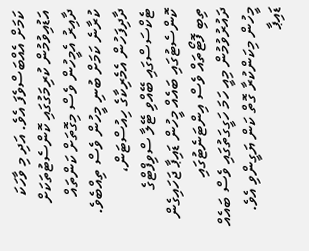ކަމަށް އެއްބަސްވެފަ އެވެ. އަދި މި ވާހަކަ އަޑުއިވުމުން ކުރިމަގުގައި ކޮންސެޓުތަކަށް ދާއިރު އެމީހުން ވެސް މިގޮތަށް ކަންތައް ކުރާނެ ކަމަށް ބުނި މީހުން ވެސް ތިއްބެވެ.
ދާދިފަހުން އެމެރިކާގެ ހިއުސްޓަން، ޓެކްސަސްގައި ބޭއްވި ޓޭލާ ސްވިފްޓްގެ ކޮންސެޓުގައި ބައެއް މީހުން ޑައިޕާ ޖަހައިގެން ތިބި ފޮޓޯތައް ވެސް އިންޓަނެޓުގައި ދައުރުވުމުން މިއީ ހަމަ ހަގީގަތުގައި ވެސް ބައެއް މީހުން މިކަންކުރާ ގޮތް ކަން ޔަގީންވި އެވެ.
ޑައިޕާ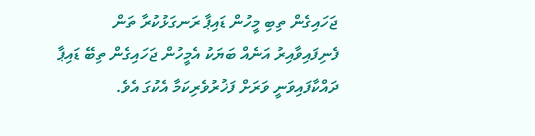ޖަހައިގެން ތިބި މީހުން ޑައިޕާ ރަނގަޅުކުރާ ތަން ފެނިފައިވާއިރު އަނެއް ބަޔަކު އެމީހުން ޖަހައިގެން ތިބޭ ޑައިޕާ ދައްކާފައިވަނީ ވަރަށް ފަޚުރުވެރިކަމާ އެކުގަ އެވެ.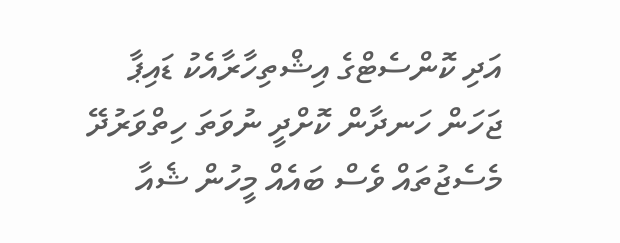އަދި ކޮންސެޓްގެ އިޝްތިހާރާއެކު ޑައިޕާ ޖަހަން ހަނދާން ކޮށްދީ ނުވަތަ ހިތްވަރުދޭ މެސެޖުތައް ވެސް ބައެއް މީހުން ޝެއާ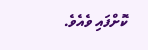ކޮށްފައި ވެއެވެ.